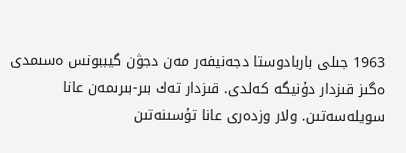1963 جىلى باربادوستا دجەنيفەر مەن دجۋن گيببونس ەسىمدى ەگىز قىزدار دۇنيگە كەلدى. قىزدار تەك بىر-بىرىمەن عانا سويلەسەتىن. ولار وزدەرى عانا تۇسىنەتىن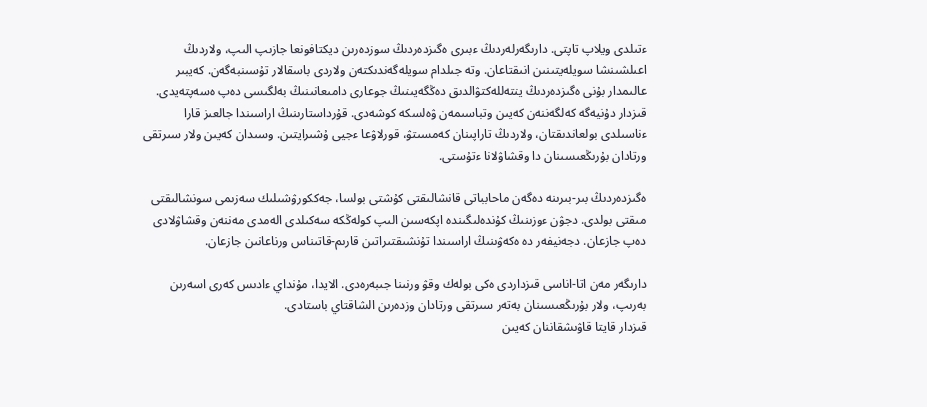ءتىلدى ويلاپ تاپتى. دارىگەرلەردىڭ ءبىرى ەگىزدەردىڭ سوزدەرىن ديكتافونعا جازىپ الىپ، ولاردىڭ اعىلشىنشا سويلەيتىنىن انىقتاعان. وتە جىلدام سويلەگەندىكتەن ولاردى باسقالار تۇسىنبەگەن. كەيبىر عالىمدار بۇنى ەگىزدەردىڭ ينتەللەكتۋالدىق دەڭگەيىنىڭ جوعارى دامىعانىنىڭ بەلگىسى دەپ ەسەپتەيدى.
قىزدار دۇنيەگە كەلگەننەن كەيىن وتباسىمەن ۋەلسكە كوشەدى. قۇرداستارىنىڭ اراسىندا جالعىز قارا ءناسىلدى بولعاندىقتان، ولاردىڭ تاراپىنان كەمسىتۋ، قورلاۋعا ءجيى ۇشىرايتىن. وسىدان كەيىن ولار سىرتقى ورتادان بۇرىڭعىسىنان دا وقشاۋلانا ءتۇستى.

ەگىزدەردىڭ بىر-بىرىنە دەگەن ماحابباتى قانشالىقتى كۇشتى بولسا، جەككورۋشىلىك سەزىمى سونشالىقتى مىقتى بولدى. دجۋن ءوزىنىڭ كۇندەلىگىندە اپكەسىن الىپ كولەڭكە سەكىلدى الەمدى مەننەن وقشاۋلادى دەپ جازعان. دجەنيفەر دە ەكەۋىنىڭ اراسىندا تۇنشىقتىراتىن قارىم-قاتىناس ورناعانىن جازعان.

دارىگەر مەن اتا-اناسى قىزداردى ەكى بولەك وقۋ ورنىنا جىبەرەدى. الايدا، مۇنداي ءادىس كەرى اسەرىن بەرىپ، ولار بۇرىڭعىسىنان بەتەر سىرتقى ورتادان وزدەرىن الشاقتاي باستادى.
قىزدار قايتا قاۋىشقاننان كەيىن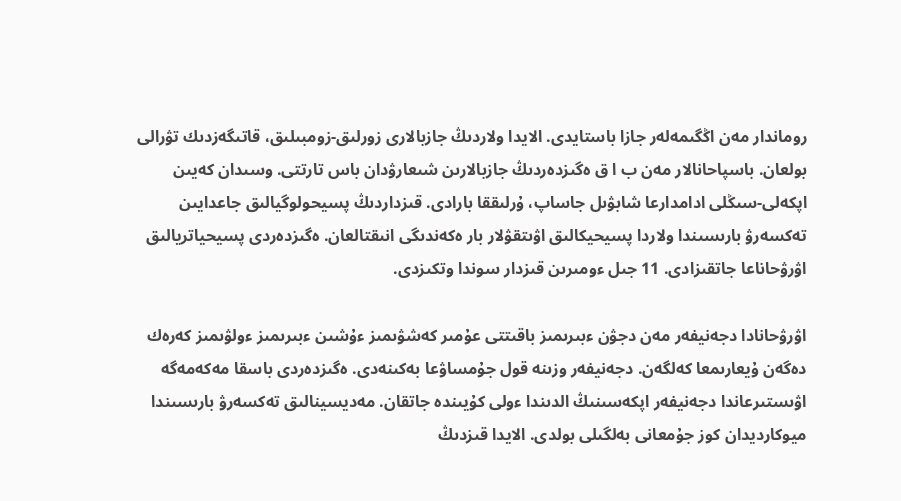روماندار مەن اڭگىمەلەر جازا باستايدى. الايدا ولاردىڭ جازبالارى زورلىق-زومبىلىق، قاتىگەزدىك تۋرالى بولعان. باسپاحانالار مەن ب ا ق ەگىزدەردىڭ جازبالارىن شىعارۋدان باس تارتتى. وسىدان كەيىن اپكەلى-سىڭلى ادامدارعا شابۋىل جاساپ، ۇرلىققا بارادى. قىزداردىڭ پسيحولوگيالىق جاعدايىن تەكسەرۋ بارىسىندا ولاردا پسيحيكالىق اۋىتقۋلار بار ەكەندىگى انىقتالعان. ەگىزدەردى پسيحياتريالىق اۋرۋحاناعا جاتقىزادى. 11 جىل ءومىرىن قىزدار سوندا وتكىزدى.

اۋرۋحانادا دجەنيفەر مەن دجۋن ءبىرىمىز باقىتتى عۇمىر كەشۋىمىز ءۇشىن ءبىرىمىز ءولۋىمىز كەرەك دەگەن ۇيعارىمعا كەلگەن. دجەنيفەر وزىنە قول جۇمساۋعا بەكىنەدى. ەگىزدەردى باسقا مەكەمەگە اۋىستىرعاندا دجەنيفەر اپكەسىنىڭ الدىندا ءولى كۇيىندە جاتقان. مەديسينالىق تەكسەرۋ بارىسىندا ميوكارديدان كوز جۇمعانى بەلگىلى بولدى. الايدا قىزدىڭ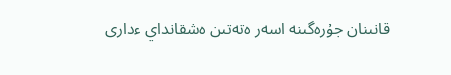قانىنان جۇرەگىنە اسەر ەتەتىن ەشقانداي ءدارى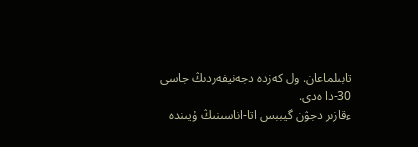تابىلماعان. ول كەزدە دجەنيفەردىڭ جاسى 30-دا ەدى.
ءقازىر دجۋن گيببس اتا-اناسىنىڭ ۇيىندە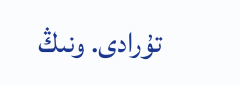تۇرادى. ونىڭ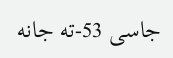جاسى 53-تە جانە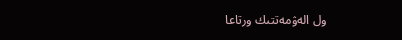ول الەۋمەتتىك ورتاعا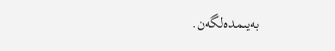بەيىمدەلگەن.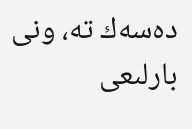دەسەك تە، ونى بارلىعى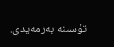تۇسىنە بەرمەيدى.